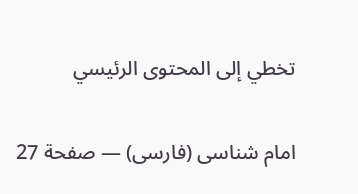تخطي إلى المحتوى الرئيسي

امام شناسى (فارسى) — صفحة 27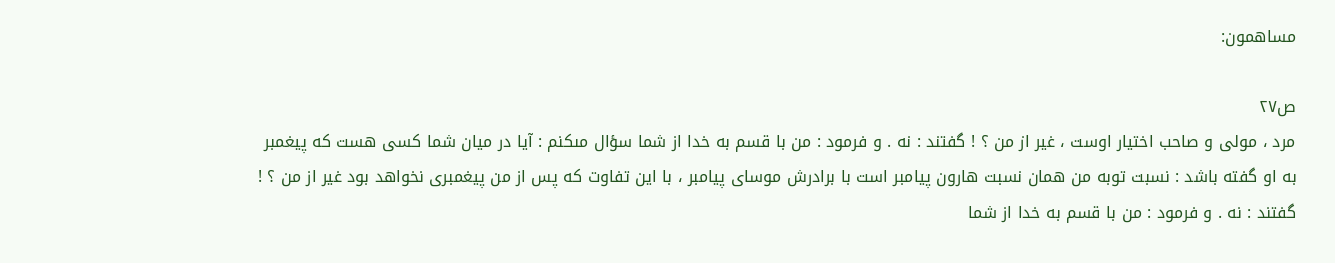مساهمون:

ص٢٧
مرد ، مولى و صاحب اختيار اوست ، غير از من ؟ ! گفتند : نه . و فرمود : من با قسم به خدا از شما سؤال مىكنم : آيا در ميان شما كسى هست كه پيغمبر به او گفته باشد : نسبت توبه من همان نسبت هارون پيامبر است با برادرش موساى پيامبر ، با اين تفاوت كه پس از من پيغمبرى نخواهد بود غير از من ؟ ! گفتند : نه . و فرمود : من با قسم به خدا از شما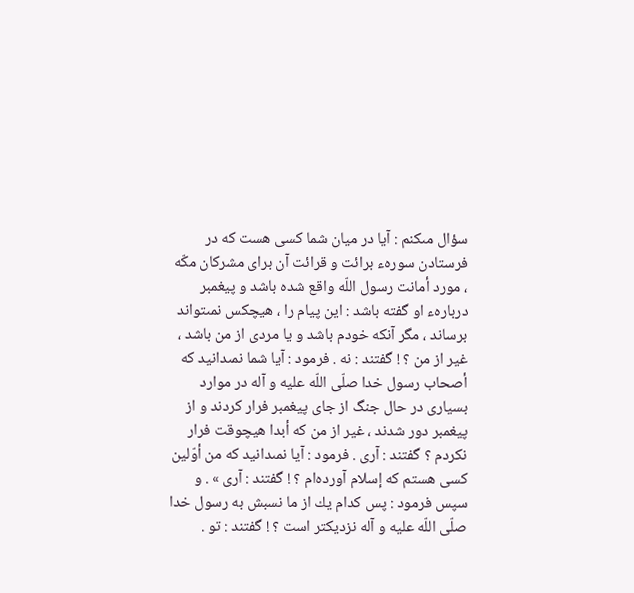سؤال مىكنم : آيا در ميان شما كسى هست كه در فرستادن سورهء برائت و قرائت آن براى مشركان مكّه ، مورد أمانت رسول اللّه واقع شده باشد و پيغمبر دربارهء او گفته باشد : اين پيام را ، هيچكس نمىتواند برساند ، مگر آنكه خودم باشد و يا مردى از من باشد ، غير از من ؟ ! گفتند : نه . فرمود : آيا شما نمىدانيد كه أصحاب رسول خدا صلّى اللّه عليه و آله در موارد بسيارى در حال جنگ از جاى پيغمبر فرار كردند و از پيغمبر دور شدند ، غير از من كه أبدا هيچوقت فرار نكردم ؟ گفتند : آرى . فرمود : آيا نمىدانيد كه من أوّلين كسى هستم كه إسلام آورده‌ام ؟ ! گفتند : آرى » . و سپس فرمود : پس كدام يك از ما نسبش به رسول خدا صلّى اللّه عليه و آله نزديكتر است ؟ ! گفتند : تو .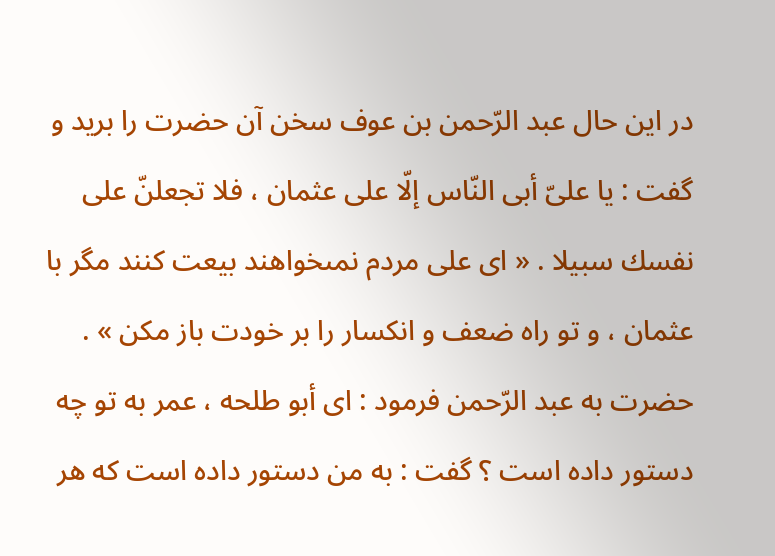در اين حال عبد الرّحمن بن عوف سخن آن حضرت را بريد و گفت : يا علىّ أبى النّاس إلّا على عثمان ، فلا تجعلنّ على نفسك سبيلا . « اى على مردم نمىخواهند بيعت كنند مگر با عثمان ، و تو راه ضعف و انكسار را بر خودت باز مكن » . حضرت به عبد الرّحمن فرمود : اى أبو طلحه ، عمر به تو چه دستور داده است ؟ گفت : به من دستور داده است كه هر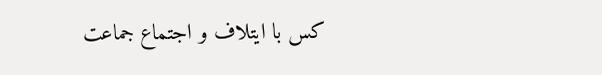كس با ايتلاف و اجتماع جماعت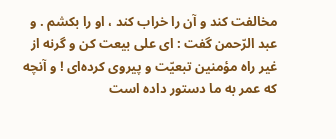مخالفت كند و آن را خراب كند ، او را بكشم . و عبد الرّحمن گفت : اى على بيعت كن و گرنه از غير راه مؤمنين تبعيّت و پيروى كرده‌اى ! و آنچه كه عمر به ما دستور داده است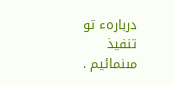دربارهء تو تنفيذ مىنمائيم .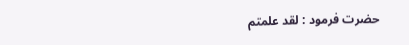حضرت فرمود : لقد علمتم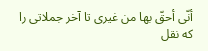أنّى أحقّ بها من غيرى تا آخر جملاتى را كه نقل